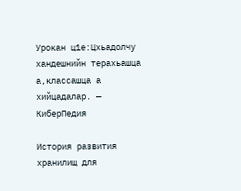Урокан ц1е:Цхьадолчу хандешнийн терахьашца а,классашца а хийцадалар. — КиберПедия

История развития хранилищ для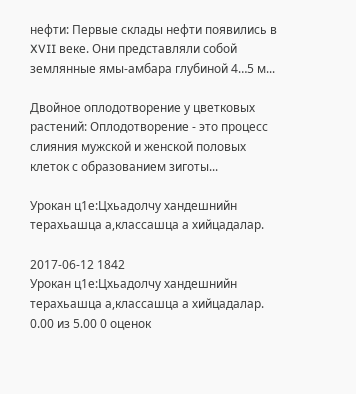нефти: Первые склады нефти появились в XVII веке. Они представляли собой землянные ямы-амбара глубиной 4…5 м...

Двойное оплодотворение у цветковых растений: Оплодотворение - это процесс слияния мужской и женской половых клеток с образованием зиготы...

Урокан ц1е:Цхьадолчу хандешнийн терахьашца а,классашца а хийцадалар.

2017-06-12 1842
Урокан ц1е:Цхьадолчу хандешнийн терахьашца а,классашца а хийцадалар. 0.00 из 5.00 0 оценок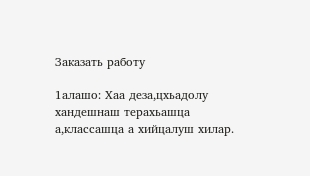Заказать работу

1алашо: Хаа деза,цхьадолу хандешнаш терахьашца а,классашца а хийцалуш хилар.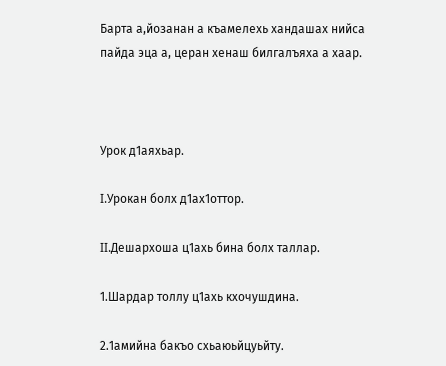Барта а,йозанан а къамелехь хандашах нийса пайда эца а, церан хенаш билгалъяха а хаар.



Урок д1аяхьар.

Ι.Урокан болх д1ах1оттор.

ΙΙ.Дешархоша ц1ахь бина болх таллар.

1.Шардар толлу ц1ахь кхочушдина.

2.1амийна бакъо схьаюьйцуьйту.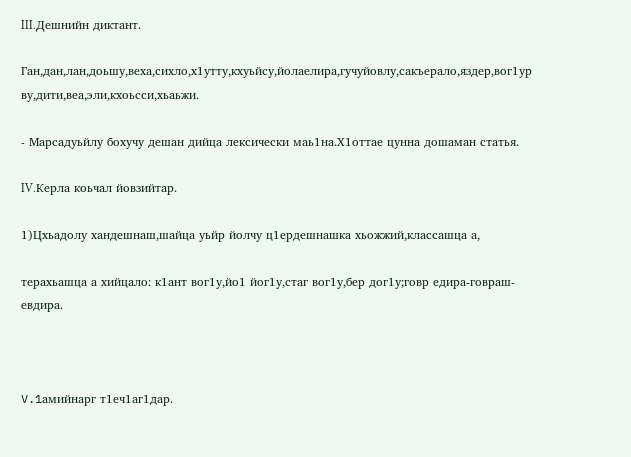ΙΙΙ.Дешнийн диктант.

Ган,дан,лан,доьшу,веха,сихло,х1утту,кхуьйсу,йолаелира,гучуйовлу,сакъерало,яздер,вог1ур ву,дити,веа,эли,кхоьсси,хьаьжи.

- Марсадуьйлу бохучу дешан дийца лексически маь1на.Х1оттае цунна дошаман статья.

ΙV.Керла коьчал йовзийтар.

1)Цхьадолу хандешнаш,шайца уьйр йолчу ц1ердешнашка хьожжий,классашца а,

терахьашца а хийцало: к1ант вог1у,йо1 йог1у,стаг вог1у,бер дог1у;говр едира-говраш-евдира.



V.1амийнарг т1еч1аг1дар.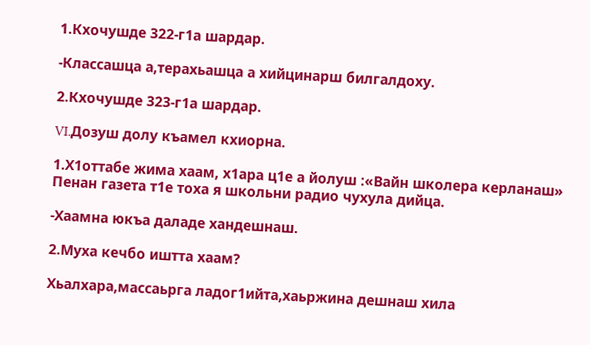1.Кхочушде 322-г1а шардар.

-Классашца а,терахьашца а хийцинарш билгалдоху.

2.Кхочушде 323-г1а шардар.

VΙ.Дозуш долу къамел кхиорна.

1.Х1оттабе жима хаам, х1ара ц1е а йолуш :«Вайн школера керланаш» Пенан газета т1е тоха я школьни радио чухула дийца.

-Хаамна юкъа даладе хандешнаш.

2.Муха кечбо иштта хаам?

Хьалхара,массаьрга ладог1ийта,хаьржина дешнаш хила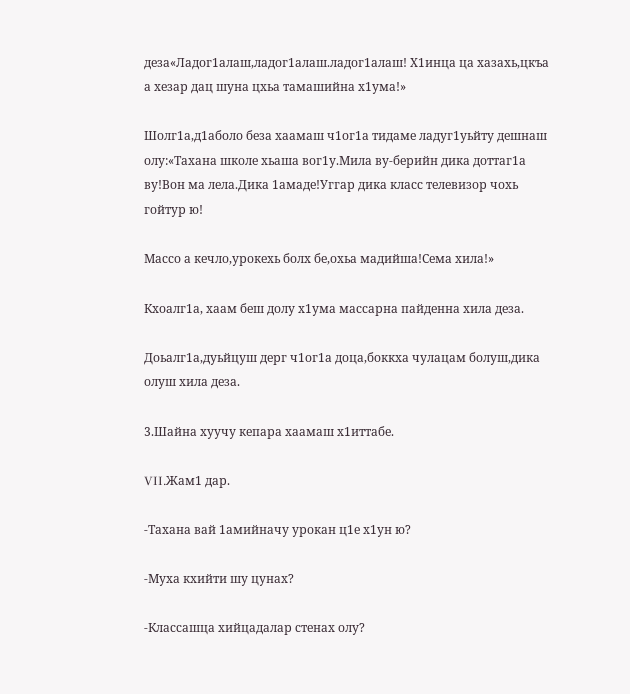деза«Ладог1алаш,ладог1алаш.ладог1алаш! Х1инца ца хазахь,цкъа а хезар дац шуна цхьа тамашийна х1ума!»

Шолг1а,д1аболо беза хаамаш ч1ог1а тидаме ладуг1уьйту дешнаш олу:«Тахана школе хьаша вог1у.Мила ву-берийн дика доттаг1а ву!Вон ма лела.Дика 1амаде!Уггар дика класс телевизор чохь гойтур ю!

Массо а кечло,урокехь болх бе,охьа мадийша!Сема хила!»

Кхоалг1а, хаам беш долу х1ума массарна пайденна хила деза.

Доьалг1а,дуьйцуш дерг ч1ог1а доца,боккха чулацам болуш,дика олуш хила деза.

3.Шайна хуучу кепара хаамаш х1иттабе.

VΙΙ.Жам1 дар.

-Тахана вай 1амийначу урокан ц1е х1ун ю?

-Муха кхийти шу цунах?

-Классашца хийцадалар стенах олу?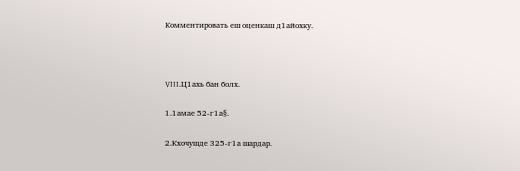Комментировать еш оценкаш д1айохку.



VΙΙΙ.Ц1ахь бан болх.

1.1амае 52-г1а§.

2.Кхочушде 325-г1а шардар.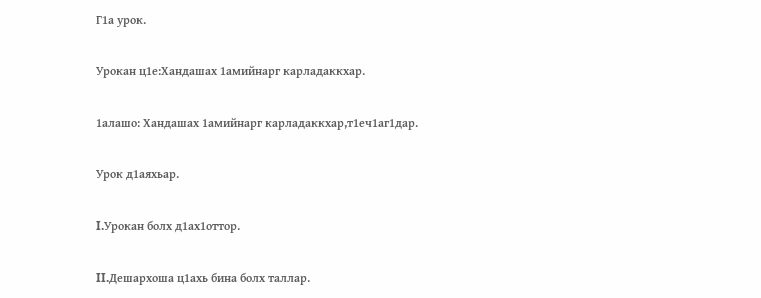Г1а урок.

Урокан ц1е:Хандашах 1амийнарг карладаккхар.

1алашо: Хандашах 1амийнарг карладаккхар,т1еч1аг1дар.

Урок д1аяхьар.

Ι.Урокан болх д1ах1оттор.

ΙΙ.Дешархоша ц1ахь бина болх таллар.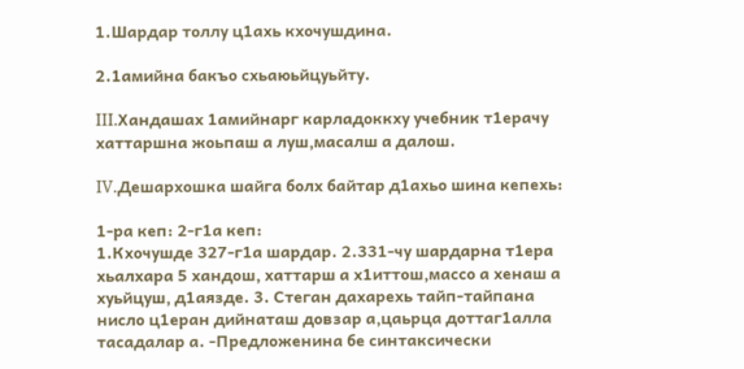1.Шардар толлу ц1ахь кхочушдина.

2.1амийна бакъо схьаюьйцуьйту.

ΙΙΙ.Хандашах 1амийнарг карладоккху учебник т1ерачу хаттаршна жоьпаш а луш,масалш а далош.

ΙV.Дешархошка шайга болх байтар д1ахьо шина кепехь:

1-ра кеп: 2-г1а кеп:
1.Кхочушде 327-г1а шардар. 2.331-чу шардарна т1ера хьалхара 5 хандош, хаттарш а х1иттош,массо а хенаш а хуьйцуш, д1аязде. 3. Стеган дахарехь тайп-тайпана нисло ц1еран дийнаташ довзар а,цаьрца доттаг1алла тасадалар а. -Предложенина бе синтаксически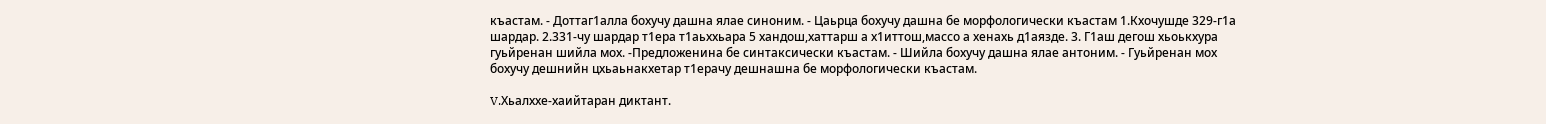къастам. - Доттаг1алла бохучу дашна ялае синоним. - Цаьрца бохучу дашна бе морфологически къастам 1.Кхочушде 329-г1а шардар. 2.331-чу шардар т1ера т1аьххьара 5 хандош,хаттарш а х1иттош,массо а хенахь д1аязде. 3. Г1аш дегош хьоькхура гуьйренан шийла мох. -Предложенина бе синтаксически къастам. - Шийла бохучу дашна ялае антоним. - Гуьйренан мох бохучу дешнийн цхьаьнакхетар т1ерачу дешнашна бе морфологически къастам.

V.Хьалххе-хаийтаран диктант.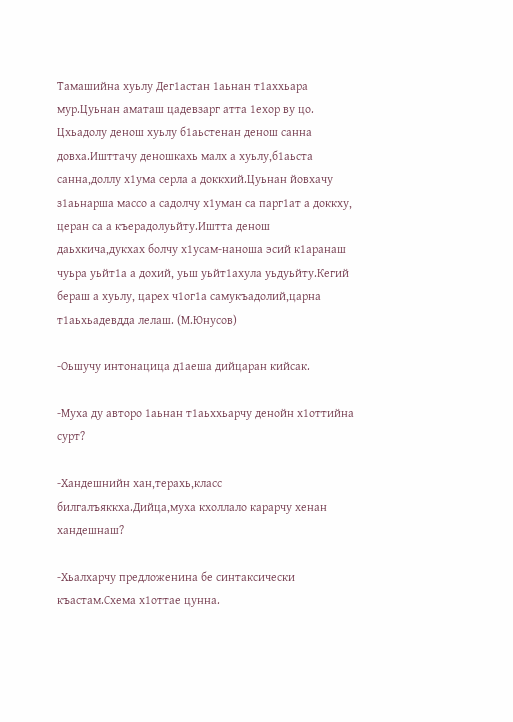Тамашийна хуьлу Дег1астан 1аьнан т1аххьара мур.Цуьнан аматаш цадевзарг атта 1ехор ву цо. Цхьадолу денош хуьлу б1аьстенан денош санна довха.Ишттачу деношкахь малх а хуьлу,б1аьста санна,доллу х1ума серла а доккхий.Цуьнан йовхачу з1аьнарша массо а садолчу х1уман са парг1ат а доккху, церан са а къерадолуьйту.Иштта денош даьхкича,дукхах болчу х1усам-наноша эсий к1аранаш чуьра уьйт1а а дохий, уьш уьйт1ахула уьдуьйту.Кегий бераш а хуьлу, царех ч1ог1а самукъадолий,царна т1аьхьадевдда лелаш. (М.Юнусов)

-Оьшучу интонацица д1аеша дийцаран кийсак.

-Муха ду авторо 1аьнан т1аьххьарчу денойн х1оттийна сурт?

-Хандешнийн хан,терахь,класс билгалъяккха.Дийца,муха кхоллало карарчу хенан хандешнаш?

-Хьалхарчу предложенина бе синтаксически къастам.Схема х1оттае цунна.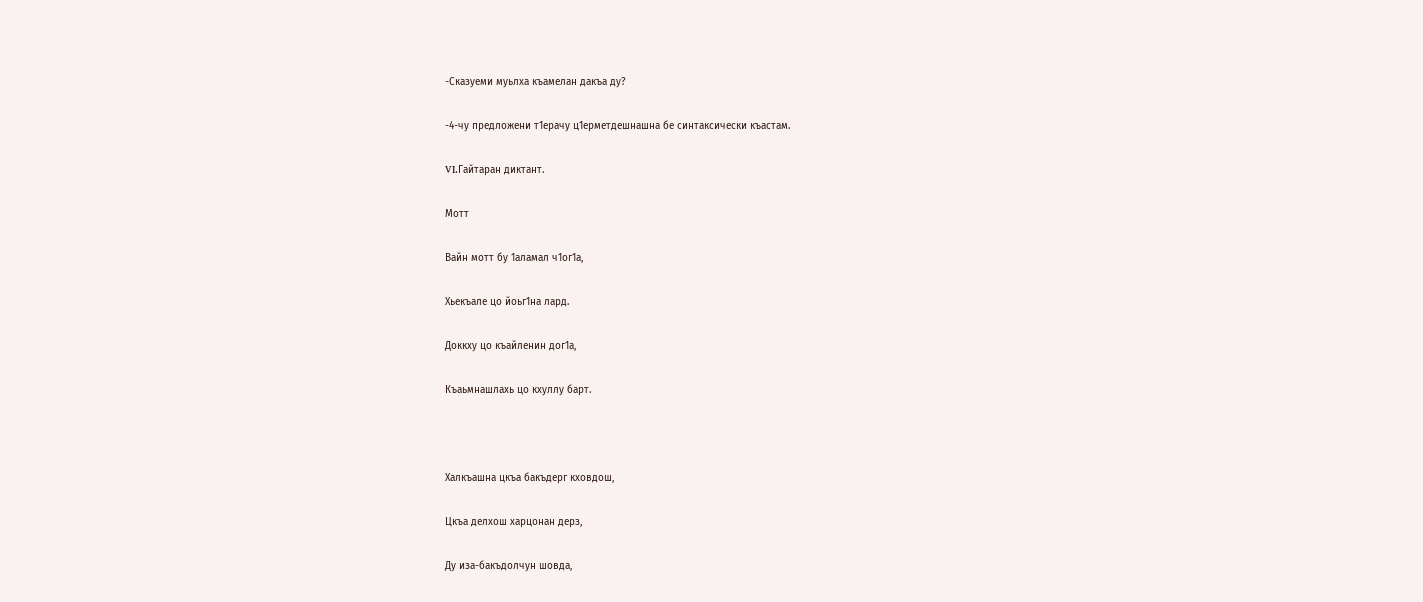-Сказуеми муьлха къамелан дакъа ду?

-4-чу предложени т1ерачу ц1ерметдешнашна бе синтаксически къастам.

VΙ.Гайтаран диктант.

Мотт

Вайн мотт бу 1аламал ч1ог1а,

Хьекъале цо йоьг1на лард.

Доккху цо къайленин дог1а,

Къаьмнашлахь цо кхуллу барт.



Халкъашна цкъа бакъдерг кховдош,

Цкъа делхош харцонан дерз,

Ду иза-бакъдолчун шовда,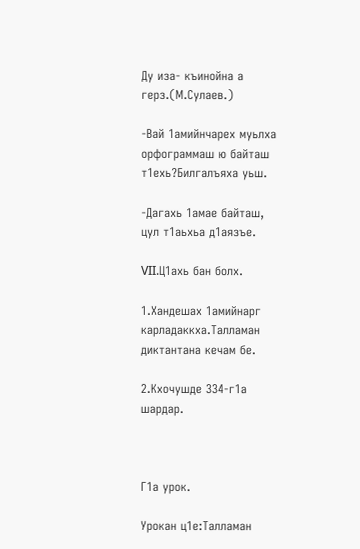Ду иза- къинойна а герз.(М.Сулаев.)

-Вай 1амийнчарех муьлха орфограммаш ю байташ т1ехь?Билгалъяха уьш.

-Дагахь 1амае байташ, цул т1аьхьа д1аязъе.

VΙΙ.Ц1ахь бан болх.

1.Хандешах 1амийнарг карладаккха.Талламан диктантана кечам бе.

2.Кхочушде 334-г1а шардар.



Г1а урок.

Урокан ц1е:Талламан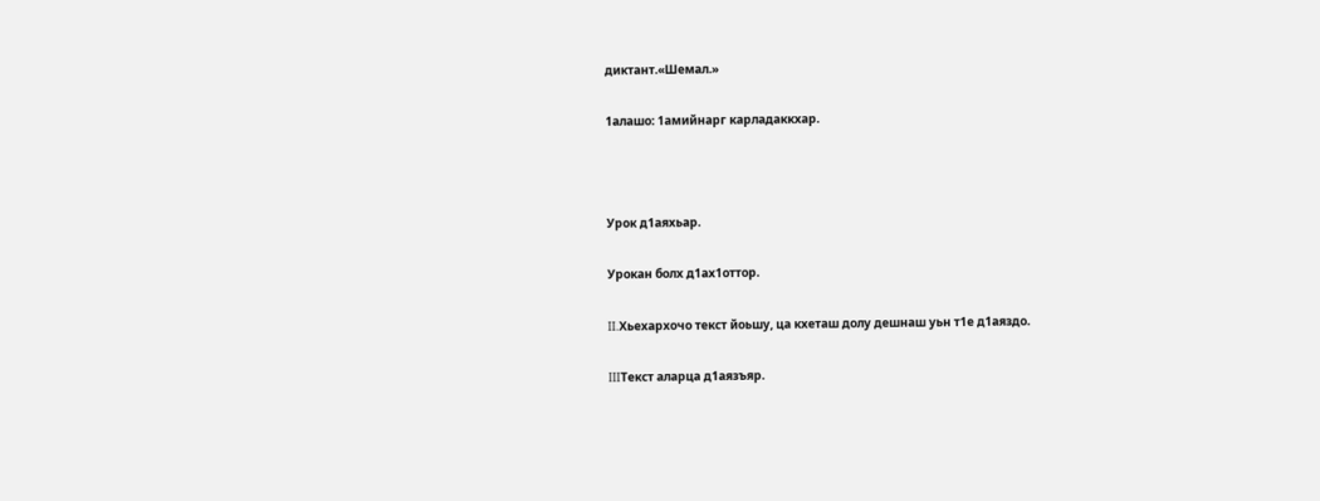диктант.«Шемал.»

1алашо: 1амийнарг карладаккхар.



Урок д1аяхьар.

Урокан болх д1ах1оттор.

ΙΙ.Хьехархочо текст йоьшу, ца кхеташ долу дешнаш уьн т1е д1аяздо.

ΙΙΙТекст аларца д1аязъяр.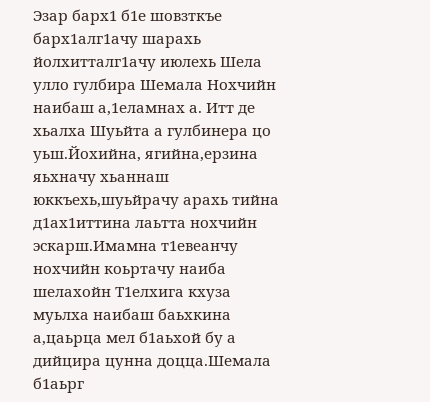Эзар барх1 б1е шовзткъе барх1алг1ачу шарахь йолхитталг1ачу июлехь Шела улло гулбира Шемала Нохчийн наибаш а,1еламнах а. Итт де хьалха Шуьйта а гулбинера цо уьш.Йохийна, ягийна,ерзина яьхначу хьаннаш юккъехь,шуьйрачу арахь тийна д1ах1иттина лаьтта нохчийн эскарш.Имамна т1евеанчу нохчийн коьртачу наиба шелахойн Т1елхига кхуза муьлха наибаш баьхкина а,цаьрца мел б1аьхой бу а дийцира цунна доцца.Шемала б1аьрг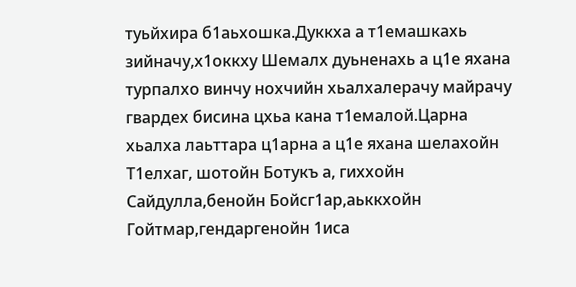туьйхира б1аьхошка.Дуккха а т1емашкахь зийначу,х1оккху Шемалх дуьненахь а ц1е яхана турпалхо винчу нохчийн хьалхалерачу майрачу гвардех бисина цхьа кана т1емалой.Царна хьалха лаьттара ц1арна а ц1е яхана шелахойн Т1елхаг, шотойн Ботукъ а, гиххойн Сайдулла,бенойн Бойсг1ар,аьккхойн Гойтмар,гендаргенойн 1иса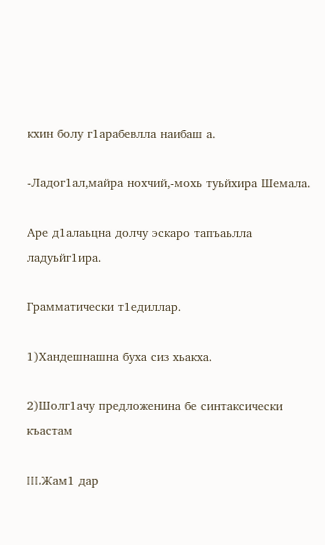кхин болу г1арабевлла наибаш а.

-Ладог1ал,майра нохчий,-мохь туьйхира Шемала.

Аре д1алаьцна долчу эскаро тапъаьлла ладуьйг1ира.

Грамматически т1едиллар.

1)Хандешнашна буха сиз хьакха.

2)Шолг1ачу предложенина бе синтаксически къастам

ΙΙΙ.Жам1 дар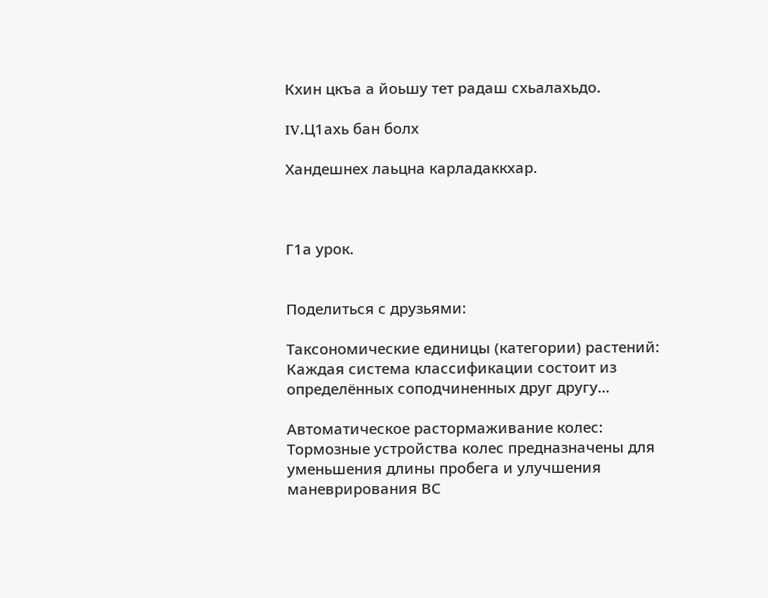Кхин цкъа а йоьшу тет радаш схьалахьдо.

ΙV.Ц1ахь бан болх

Хандешнех лаьцна карладаккхар.



Г1а урок.


Поделиться с друзьями:

Таксономические единицы (категории) растений: Каждая система классификации состоит из определённых соподчиненных друг другу...

Автоматическое растормаживание колес: Тормозные устройства колес предназначены для уменьшения длины пробега и улучшения маневрирования ВС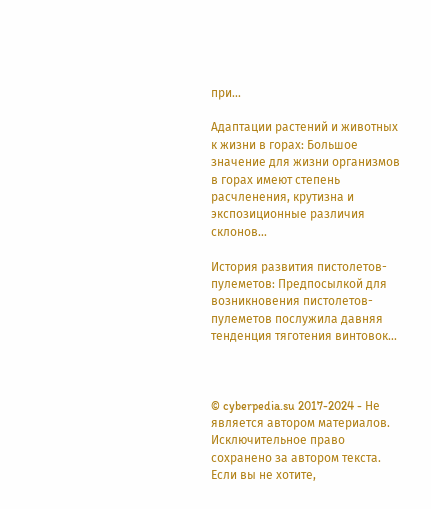при...

Адаптации растений и животных к жизни в горах: Большое значение для жизни организмов в горах имеют степень расчленения, крутизна и экспозиционные различия склонов...

История развития пистолетов-пулеметов: Предпосылкой для возникновения пистолетов-пулеметов послужила давняя тенденция тяготения винтовок...



© cyberpedia.su 2017-2024 - Не является автором материалов. Исключительное право сохранено за автором текста.
Если вы не хотите,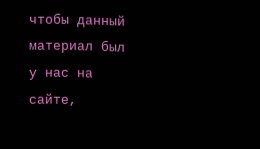чтобы данный материал был у нас на сайте,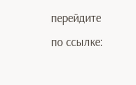перейдите по ссылке: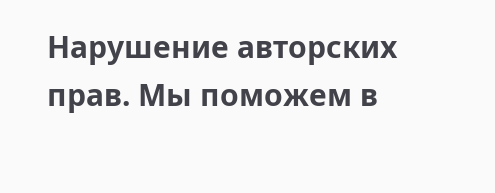Нарушение авторских прав. Мы поможем в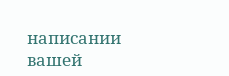написании вашей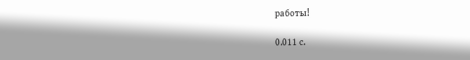работы!

0.011 с.